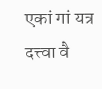एकां गां यत्र दत्त्वा वै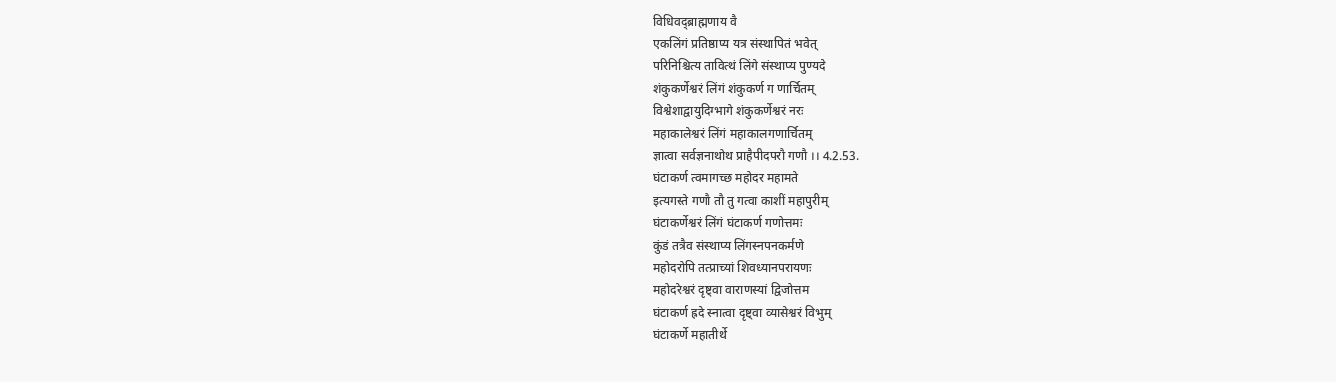विधिवद्ब्राह्मणाय वै
एकलिंगं प्रतिष्ठाप्य यत्र संस्थापितं भवेत्
परिनिश्चित्य तावित्थं लिंगे संस्थाप्य पुण्यदे
शंकुकर्णेश्वरं लिंगं शंकुकर्ण ग णार्चितम्
विश्वेशाद्वायुदिग्भागे शंकुकर्णेश्वरं नरः
महाकालेश्वरं लिंगं महाकालगणार्चितम्
ज्ञात्वा सर्वज्ञनाथोथ प्राहैपीदपरौ गणौ ।। 4.2.53.
घंटाकर्ण त्वमागच्छ महोदर महामते
इत्यगस्ते गणौ तौ तु गत्वा काशीं महापुरीम्
घंटाकर्णेश्वरं लिंगं घंटाकर्ण गणोत्तमः
कुंडं तत्रैव संस्थाप्य लिंगस्नपनकर्मणे
महोदरोपि तत्प्राच्यां शिवध्यानपरायणः
महोदरेश्वरं दृष्ट्वा वाराणस्यां द्विजोत्तम
घंटाकर्ण ह्रदे स्नात्वा दृष्ट्वा व्यासेश्वरं विभुम्
घंटाकर्णे महातीर्थे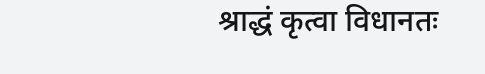श्राद्धं कृत्वा विधानतः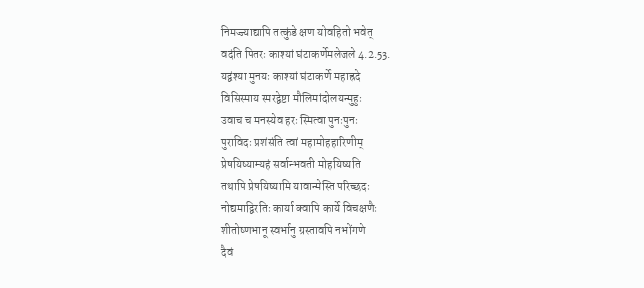निमज्ज्याद्यापि तत्कुंडे क्षण योवहितो भवेत्
वदंति पितरः काश्यां घंटाकर्णेमलेजले 4.2.53.
यद्वंश्या मुनयः काश्यां घंटाकर्णे महाह्रदे
विसिस्माय स्मरद्वेष्टा मौलिमांदोलयन्मुहुः
उवाच च मनस्येव हरः स्मित्वा पुनःपुनः
पुराविदः प्रशंसंति त्वां महामोहहारिणीम्
प्रेषयिष्याम्यहं सर्वान्भवती मोहयिष्यति
तथापि प्रेषयिष्यामि यावान्मेस्ति परिच्छदः
नोद्यमाद्विरतिः कार्या क्वापि कार्ये विचक्षणैः
शीतोष्णभानू स्वर्भानु ग्रस्तावपि नभोंगणे
दैवं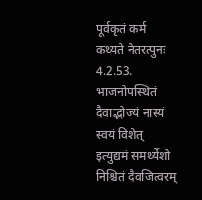पूर्वकृतं कर्म कथ्यते नेतरत्पुनः 4.2.53.
भाजनोपस्थितं दैवाद्भोज्यं नास्यं स्वयं विशेत्
इत्युद्यमं समर्थ्येशो निश्चितं दैवजित्वरम्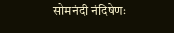सोमनंदी नंदिषेणः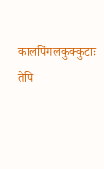कालपिंगलकुक्कुटाः
तेपि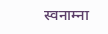स्वनाम्ना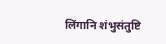लिंगानि शंभुसंतुष्टि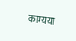काम्यया